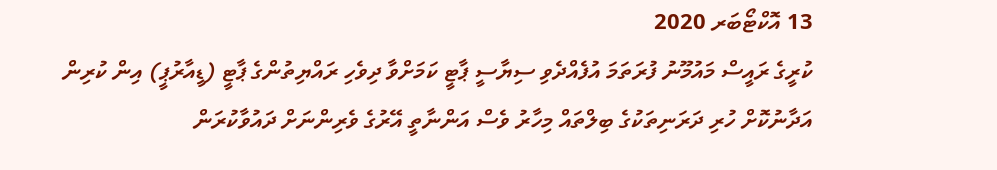13 އޮކްޓޯބަރ 2020
ކުރީގެ ރައީސް މައުމޫނު ފުރަތަމަ އުފެއްދެވި ސިޔާސީ ޕާޓީ ކަމަށްވާ ދިވެހި ރައްޔިތުންގެ ޕާޓީ (ޑީއާރުޕީ) އިން ކުރިން އަދާނުކޮށް ހުރި ދަރަނިތަކުގެ ބިލްތައް މިހާރު ވެސް އަންނާތީ އޭރުގެ ވެރިންނަށް ދައުވާކުރަން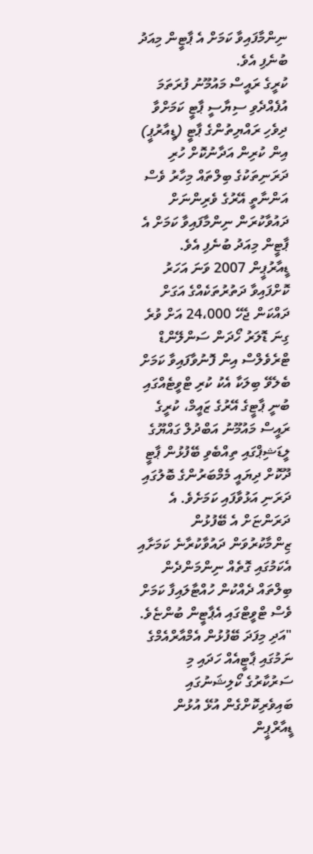ނިންމާފައިވާ ކަމަށް އެ ޕާޓީން މިއަދު ބުނެފި އެވެ.
ކުރީގެ ރައީސް މައުމޫނު ފުރަތަމަ އުފެއްދެވި ސިޔާސީ ޕާޓީ ކަމަށްވާ ދިވެހި ރައްޔިތުންގެ ޕާޓީ (ޑީއާރުޕީ) އިން ކުރިން އަދާނުކޮށް ހުރި ދަރަނިތަކުގެ ބިލްތައް މިހާރު ވެސް އަންނާތީ އޭރުގެ ވެރިންނަށް ދައުވާކުރަން ނިންމާފައިވާ ކަމަށް އެ ޕާޓީން މިއަދު ބުނެފި އެވެ.
ޑީއާރުޕީން 2007 ވަނަ އަހަރު ކޮށްފައިވާ ދަތުރުތަކެއްގެ އަގަށް ދައްކަން ޖެހޭ 24،000 އަށް ވުރެ ގިނަ ޑޮލަރު ހޯދަން ސަންލޭންޑް ޓްރެވެލްސް އިން ފޮނުވާފައިވާ ކަމަށް ބެލެވޭ ބިލަކާ އެކު ކުރި ޓްވީޓެއްގައި ބުނީ ޕާޓީގެ އޭރުގެ ޒައީމް، ކުރީގެ ރައީސް މައުމޫނު އަބްދުލް ގައްޔޫގެ ލީޑަޝިޕްގައި ތިއްބެވި ބޭފުޅުން ޕާޓީ ދޫކޮށް ދިޔައީ މެމްބަރުންގެ ބޮލުގައި ދަރަނި އަޅުވާފައި ކަމަށެވެ. އެ ދަރަންޏަށް އެ ބޭފުޅުން ޒިންމާކުރުވަން ދައުވާކުރާނެ ކަމަށާއި އެކަމުގައި ގޮތެއް ނިންމަންދެން ބިލްތައް ދެއްކުން ހުއްޓާލައިފާ ކަމަށް ވެސް ޓްވީޓްގައި އެޕާޓީން ބުންޏެވެ.
"އަދި މިފަދަ ބޭފުޅުން އެމްއާރްއެމްގެ ނަމުގައި ޕާޓީއެއް ހަދައި މި ސަރުކާރުގެ ކޯލިޝަނުގައި ބައިވެރިކޮށްގެން އުޅޭ އުޅުން ޑީއާރްޕީން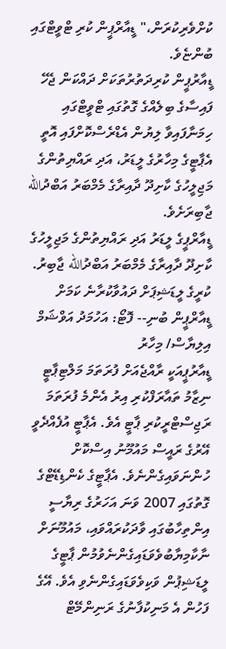ކުށްވެރިކުރަން،" ޑީއާރްޕީން ކުރި ޓްވީޓްގައި ބުންޏެވެ.
ޑީއާރުޕީން ކުރިދަތުރުތަކަށް ދައްކަން ޖެހޭ ފައިސާގެ ބިލެއްގެ ގޮތުގައި ޓްވީޓްގައި ހިމަނާފައިވާ ލިޔުން އެޑްރެސްކޮށްފައި އޮތީ އެޕާޓީގެ މިހާރުގެ ލީޑަރު، އަދި ރައްޔިތުންގެ މަޖިލީހުގެ ކާށިދޫ ދާއިރާގެ މެމްބަރު އަބްދުالله ޖާބިރަށެވެ.
ޑީއާރްޕީގެ ލީޑަރު އަދި ރައްޔިތުންގެ މަޖިލީހުގެ ކާށިދޫ ދާއިރާގެ މެމްބަރު އަބްދުالله ޖާބިރު. ކުރީގެ ލީޑަޝިޕަށް ދައުވާކުރާނެ ކަމަށް ޑީއާރްޕީން ބުނި-- ފޮޓޯ: އަހުމަދު އަވްޝަމް އިލިޔާސް/ މިހާރު
ޑީއާރުޕީއަކީ ރާއްޖެއަށް ފުރަތަމަ މަލްޓިޕާޓީ ނިޒާމު ތައާރަފްކުރި އިރު އެންމެ ފުރަތަމަ ރަޖިސްޓްރީކުރި ޕާޓީ އެވެ. އެޕާޓީ އުފެއްދެވީ އޭރުގެ ރައީސް މައުމޫނު އިސްކޮށް ހުންނަވައިގެންނެވެ. އެޕާޓީގެ ކެންޑިޑޭޓްގެ ގޮތުގައި 2007 ވަނަ އަހަރުގެ ރިޔާސީ އިންތިހާބުގައި ވާދަކުރައްވައި، މައުމޫނަށް ނާކާމިޔާބުވެވަޑައިގެންނެވުމުން ޕާޓީގެ ލީޑަޝިޕުން ވަކިވެވަޑައިގެންނެވި އެވެ. އޭގެ ފަހުން އެ މަނިކުފާނުގެ ރަނިންމޭޓް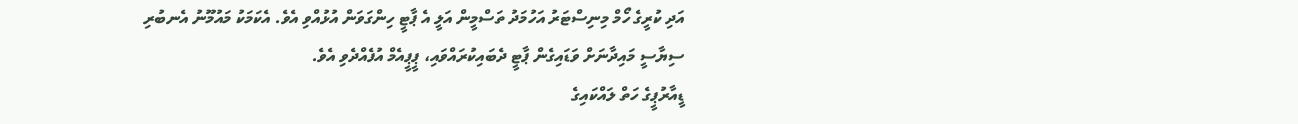އަދި ކުރީގެ ހޯމް މިނިސްޓަރު އަހުމަދު ތަސްމީން އަލީ އެ ޕާޓީ ހިންގަވަން އުޅުއްވި އެވެ. އެކަމަކު މައުމޫނު އެނބުރި ސިޔާސީ މައިދާނަށް ވަޑައިގެން ޕާޓީ ދެބައިކުރައްވައި، ޕީޕީއެމް އުފެއްދެވި އެވެ.
ޑީއާރުޕީގެ ހަތް ލައްކައިގެ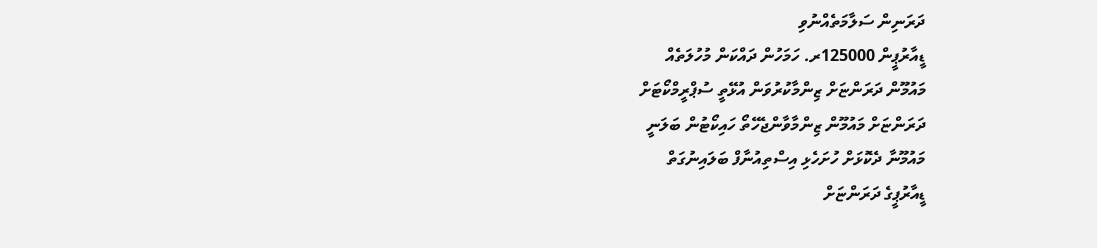ދަރަނިން ސަލާމަތެއްނުވި
ޑީއާރުޕީން 125000ރ. ހަމަހުން ދައްކަން މުހުލަތެއް
މައުމޫން ދަރަންޏަށް ޒިންމާކުރުވަން އުޅޭތީ ސުޕްރީމްކޯޓަށް
ދަރަންޏަށް މައުމޫން ޒިންމާވާންޖެހޭތޯ ހައިކޯޓުން ބަލަނީ
މައުމޫނާ ދެކޮޅަށް ހުށަހެޅި އިސްތިއުނާފް ބަލައިނުގަތް
ޑީއާރުޕީގެ ދަރަންޏަށް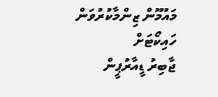މައުމޫން ޒިންމާކުރުވަން ހައިކޯޓަށް
ޖާބިރު ޑީއާރުޕީން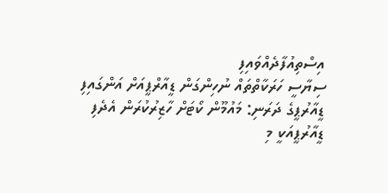އިސްތިއުފާދެއްވައިފި
ސިޔާސީ ހަރަކާތްތައް ނުހިންގަން ޑީއާރްޕީއަށް އަންގައިފި
ޑީއާރުޕީގެ ދަރަނި: މައުމޫން ކޯޓަށް ހާޒިރުކުރަން އެދެފި
ޑީއާރުޕީއަކީ މި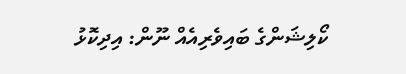ކޯލިޝަންގެ ބައިވެރިއެއް ނޫން: އިދިކޮޅު